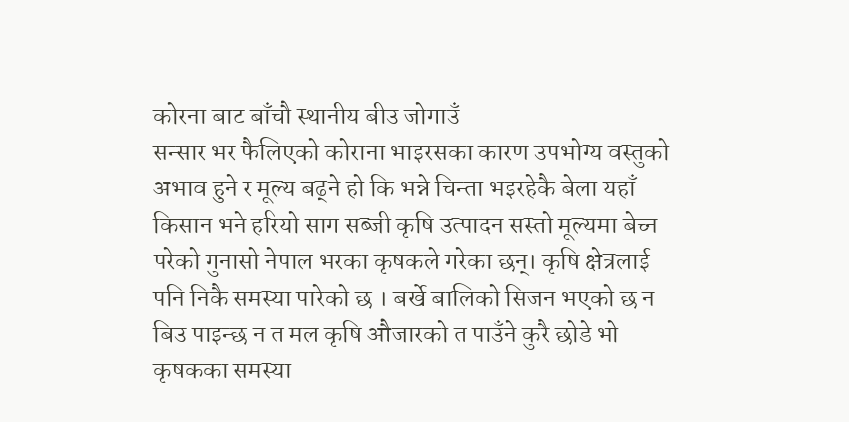कोरना बाट बाँचौ स्थानीय बीउ जोगाउँ
सन्सार भर फैलिएको कोराना भाइरसका कारण उपभोग्य वस्तुको अभाव हुने र मूल्य बढ्ने हो कि भन्ने चिन्ता भइरहेकै बेला यहाँ किसान भने हरियो साग सब्जी कृषि उत्पादन सस्तो मूल्यमा बेच्न परेको गुनासो नेपाल भरका कृषकले गरेका छन्। कृषि क्षेत्रलाई पनि निकै समस्या पारेको छ । बर्खे बालिको सिजन भएको छ न बिउ पाइन्छ न त मल कृषि औजारको त पाउँने कुरै छोडे भो कृषकका समस्या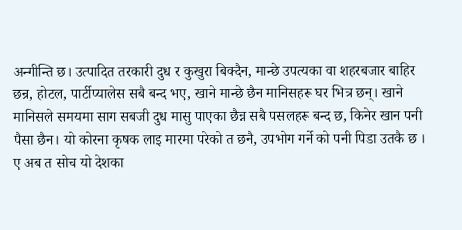अन्गीन्ति छ। उत्पादित तरकारी दुध र कुखुरा बिक्दैन, मान्छे उपत्यका वा शहरबजार बाहिर छन्र, होटल, पार्टीप्यालेस सबै बन्द भए, खाने मान्छे छैन मानिसहरू घर भित्र छन्। खाने मानिसले समयमा साग सबजी दुध मासु पाएका छैन्न सबै पसलहरू बन्द छ, किनेर खान पनी पैसा छैन। यो कोरना कृषक लाइ मारमा परेको त छनै, उपभोग गर्ने को पनी पिडा उतकै छ ।
ए अब त सोच यो देशका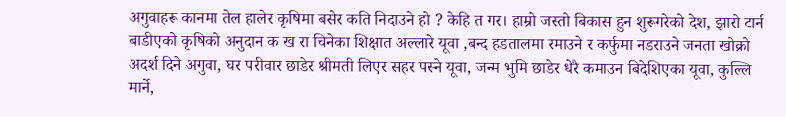अगुवाहरू कानमा तेल हालेर कृषिमा बसेर कति निदाउने हो ? केहि त गर। हाम्रो जस्तो बिकास हुन शुरूगरेको देश, झारो टार्न बाडीएको कृषिको अनुदान क ख रा चिनेका शिक्षात अल्लारे यूवा ,बन्द हडतालमा रमाउने र कर्फुमा नडराउने जनता खोक्रो अदर्श दिने अगुवा, घर परीवार छाडेर श्रीमती लिएर सहर पस्ने यूवा, जन्म भुमि छाडेर धेरै कमाउन बिदेशिएका यूवा, कुल्लि मार्ने,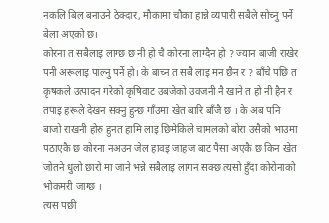नकलि बिल बनाउने ठेक्दार, मौकामा चौका हान्ने व्यपारी सबैले सोच्नु पर्ने बेला अएको छ।
कोरना त सबैलाइ लाग्छ छ नी हो चै कोरना लाग्दैन हो ? ज्यान बाजी राखेर पनी अरूलाइ पाल्नु पर्ने हो। के बाच्न त सबै लाइ मन छैन र ? बाँचे पछि त कृषकले उत्पादन गरेको कृषिवाट उबजेको उवजनी नै खाने त हो नी हैन र तपाइ हरूले देखन सक्नु हुन्छ गाँउमा खेत बारि बाँजै छ । के अब पनि बाजो राखनी होरु हुनत हामि लाइ छिमेकिले चामलको बोरा उसैको भाउमा पठाएकै छ कोरना नअउन जेल हावइ जाहज बाट पैसा अएकै छ किन खेत जोतने धुलो छारो मा जाने भन्ने सबैलाइ लागन सक्छ त्यसो हुँदा कोरोनाको भोकमरी जाग्छ ।
त्यस पछी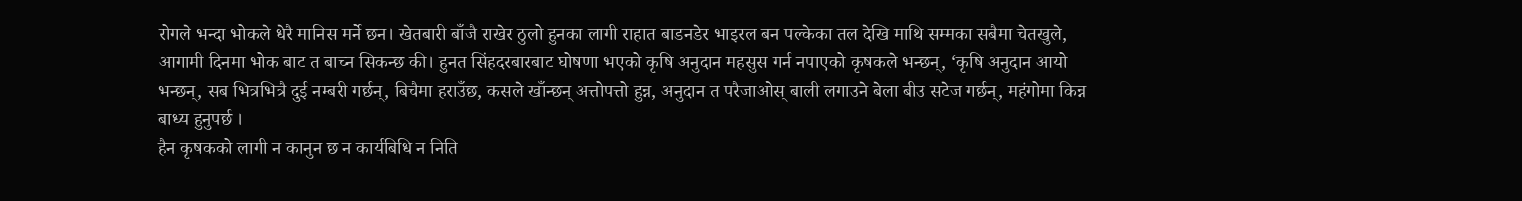रोगले भन्दा भोकले धेरै मानिस मर्ने छन। खेतबारी बाँजै राखेर ठुलो हुनका लागी राहात बाडनडेर भाइरल बन पल्केका तल देखि माथि सम्मका सबैमा चेतखुले, आगामी दिनमा भोक बाट त बाच्न सिकन्छ की। हुनत सिंहदरबारबाट घोषणा भएको कृषि अनुदान महसुस गर्न नपाएको कृषकले भन्छन्, ‘कृषि अनुदान आयो भन्छन्, सब भित्रभित्रै दुई नम्बरी गर्छन्, बिचैमा हराउँछ, कसले खाँन्छन् अत्तोपत्तो हुन्न, अनुदान त परैजाओस् बाली लगाउने बेला बीउ सटेज गर्छन्, महंगोमा किन्न बाध्य हुनुपर्छ ।
हैन कृषकको लागी न कानुन छ न कार्यबिधि न निति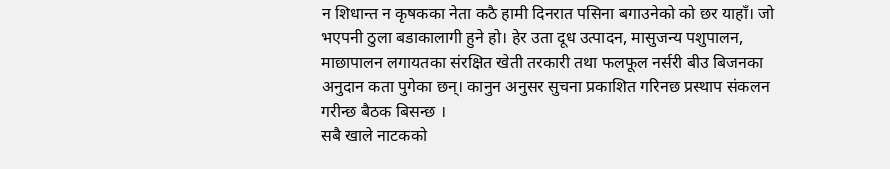न शिधान्त न कृषकका नेता कठै हामी दिनरात पसिना बगाउनेको को छर याहाँ। जो भएपनी ठुला बडाकालागी हुने हो। हेर उता दूध उत्पादन, मासुजन्य पशुपालन, माछापालन लगायतका संरक्षित खेती तरकारी तथा फलफूल नर्सरी बीउ बिजनका अनुदान कता पुगेका छन्। कानुन अनुसर सुचना प्रकाशित गरिनछ प्रस्थाप संकलन गरीन्छ बैठक बिसन्छ ।
सबै खाले नाटकको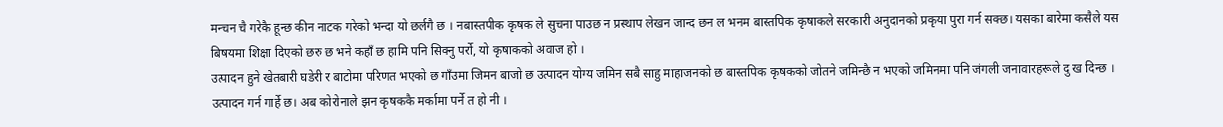मन्चन चै गरेकै हून्छ कीन नाटक गरेको भन्दा यो छर्लगै छ । नबास्तपीक कृषक ले सुचना पाउछ न प्रस्थाप लेखन जान्द छन ल भनम बास्तपिक कृषाकले सरकारी अनुदानको प्रकृया पुरा गर्न सक्छ। यसका बारेमा कसैले यस बिषयमा शिक्षा दिएको छरु छ भने कहाँ छ हामि पनि सिक्नु पर्रो, यो कृषाकको अवाज हो ।
उत्पादन हुने खेतबारी घडेरी र बाटोमा परिणत भएको छ गाँउमा जिमन बाजो छ उत्पादन योग्य जमिन सबै साहु माहाजनको छ बास्तपिक कृषकको जोतने जमिन्छै न भएको जमिनमा पनि जंगली जनावारहरूले दु ख दिन्छ । उत्पादन गर्न गार्हे छ। अब कोरोनाले झन कृषककै मर्कामा पर्ने त हो नी ।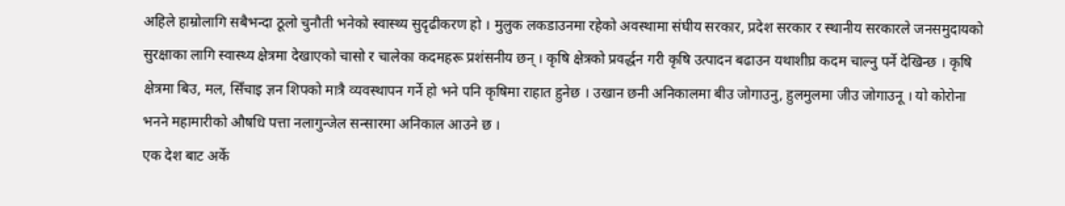अहिले हाम्रोलागि सबैभन्दा ठूलो चुनौती भनेको स्वास्थ्य सुदृढीकरण हो । मुलुक लकडाउनमा रहेको अवस्थामा संघीय सरकार, प्रदेश सरकार र स्थानीय सरकारले जनसमुदायको सुरक्षाका लागि स्वास्थ्य क्षेत्रमा देखाएको चासो र चालेका कदमहरू प्रशंसनीय छन् । कृषि क्षेत्रको प्रवर्द्धन गरी कृषि उत्पादन बढाउन यथाशीघ्र कदम चाल्नु पर्ने देखिन्छ । कृषि क्षेत्रमा बिउ, मल, सिँचाइ ज्ञन शिपको मात्रै व्यवस्थापन गर्ने हो भने पनि कृषिमा राहात हुनेछ । उखान छनी अनिकालमा बीउ जोगाउनु, हुलमुलमा जीउ जोगाउनू । यो कोरोना भनने महामारीको औषधि पत्ता नलागुन्जेल सन्सारमा अनिकाल आउने छ ।
एक देश बाट अर्के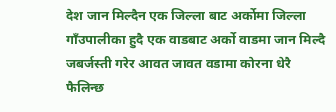देश जान मिल्दैन एक जिल्ला बाट अर्कोमा जिल्ला गाँउपालीका हुदै एक वाडबाट अर्को वाडमा जान मिल्दै जबर्जस्ती गरेर आवत जावत वडामा कोरना धेरै फैलिन्छ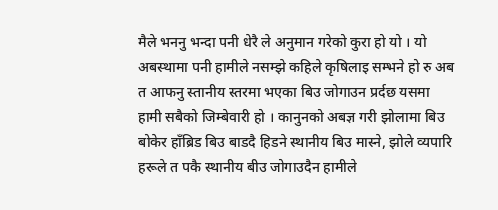मैले भननु भन्दा पनी धेरै ले अनुमान गरेको कुरा हो यो । यो अबस्थामा पनी हामीले नसम्झे कहिले कृषिलाइ सम्भने हो रु अब त आफनु स्तानीय स्तरमा भएका बिउ जोगाउन प्रर्दछ यसमा हामी सबैको जिम्बेवारी हो । कानुनको अबज्ञ गरी झोलामा बिउ बोकेर हाँब्रिड बिउ बाडदै हिडने स्थानीय बिउ मास्ने, झोले व्यपारि हरूले त पकै स्थानीय बीउ जोगाउदैन हामीले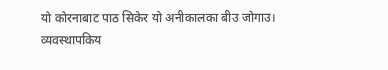यो कोरनाबाट पाठ सिकेर यो अनीकालका बीउ जोगाउ।
व्यवस्थापकिय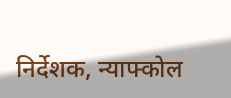निर्देशक, न्याफ्कोल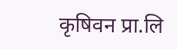कृषिवन प्रा.लि